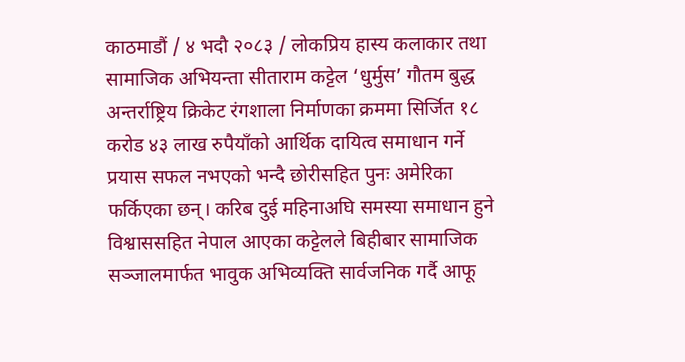काठमाडौं / ४ भदौ २०८३ / लोकप्रिय हास्य कलाकार तथा सामाजिक अभियन्ता सीताराम कट्टेल ‘धुर्मुस’ गौतम बुद्ध अन्तर्राष्ट्रिय क्रिकेट रंगशाला निर्माणका क्रममा सिर्जित १८ करोड ४३ लाख रुपैयाँको आर्थिक दायित्व समाधान गर्ने प्रयास सफल नभएको भन्दै छोरीसहित पुनः अमेरिका फर्किएका छन्। करिब दुई महिनाअघि समस्या समाधान हुने विश्वाससहित नेपाल आएका कट्टेलले बिहीबार सामाजिक सञ्जालमार्फत भावुक अभिव्यक्ति सार्वजनिक गर्दै आफू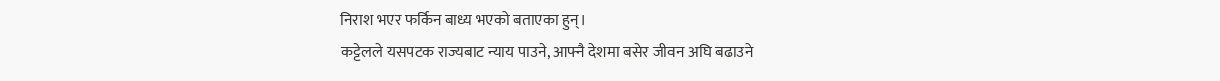निराश भएर फर्किन बाध्य भएको बताएका हुन्।
कट्टेलले यसपटक राज्यबाट न्याय पाउने, आफ्नै देशमा बसेर जीवन अघि बढाउने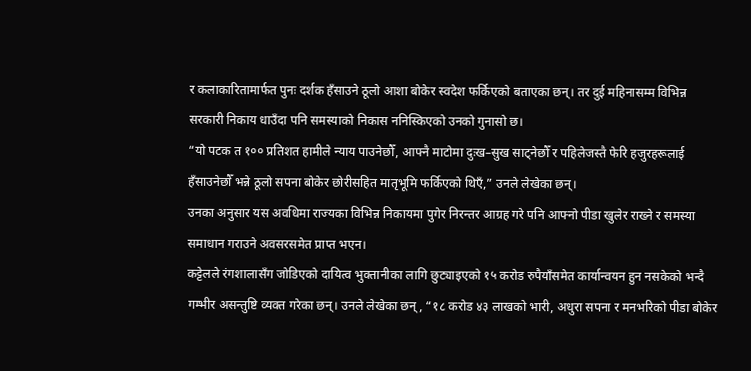र कलाकारितामार्फत पुनः दर्शक हँसाउने ठूलो आशा बोकेर स्वदेश फर्किएको बताएका छन्। तर दुई महिनासम्म विभिन्न सरकारी निकाय धाउँदा पनि समस्याको निकास ननिस्किएको उनको गुनासो छ।
“यो पटक त १०० प्रतिशत हामीले न्याय पाउनेछौँ, आफ्नै माटोमा दुःख–सुख साट्नेछौँ र पहिलेजस्तै फेरि हजुरहरूलाई हँसाउनेछौँ भन्ने ठूलो सपना बोकेर छोरीसहित मातृभूमि फर्किएको थिएँ,” उनले लेखेका छन्।
उनका अनुसार यस अवधिमा राज्यका विभिन्न निकायमा पुगेर निरन्तर आग्रह गरे पनि आफ्नो पीडा खुलेर राख्ने र समस्या समाधान गराउने अवसरसमेत प्राप्त भएन।
कट्टेलले रंगशालासँग जोडिएको दायित्व भुक्तानीका लागि छुट्याइएको १५ करोड रुपैयाँसमेत कार्यान्वयन हुन नसकेको भन्दै गम्भीर असन्तुष्टि व्यक्त गरेका छन्। उनले लेखेका छन्, “१८ करोड ४३ लाखको भारी, अधुरा सपना र मनभरिको पीडा बोकेर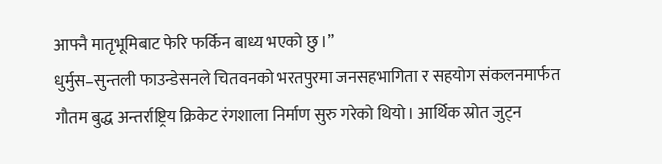आफ्नै मातृभूमिबाट फेरि फर्किन बाध्य भएको छु।”
धुर्मुस–सुन्तली फाउन्डेसनले चितवनको भरतपुरमा जनसहभागिता र सहयोग संकलनमार्फत गौतम बुद्ध अन्तर्राष्ट्रिय क्रिकेट रंगशाला निर्माण सुरु गरेको थियो। आर्थिक स्रोत जुट्न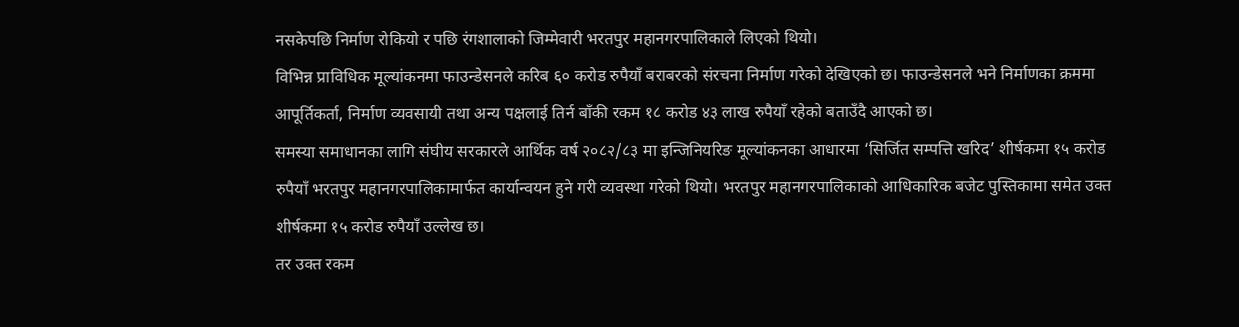नसकेपछि निर्माण रोकियो र पछि रंगशालाको जिम्मेवारी भरतपुर महानगरपालिकाले लिएको थियो।
विभिन्न प्राविधिक मूल्यांकनमा फाउन्डेसनले करिब ६० करोड रुपैयाँ बराबरको संरचना निर्माण गरेको देखिएको छ। फाउन्डेसनले भने निर्माणका क्रममा आपूर्तिकर्ता, निर्माण व्यवसायी तथा अन्य पक्षलाई तिर्न बाँकी रकम १८ करोड ४३ लाख रुपैयाँ रहेको बताउँदै आएको छ।
समस्या समाधानका लागि संघीय सरकारले आर्थिक वर्ष २०८२/८३ मा इन्जिनियरिङ मूल्यांकनका आधारमा ‘सिर्जित सम्पत्ति खरिद’ शीर्षकमा १५ करोड रुपैयाँ भरतपुर महानगरपालिकामार्फत कार्यान्वयन हुने गरी व्यवस्था गरेको थियो। भरतपुर महानगरपालिकाको आधिकारिक बजेट पुस्तिकामा समेत उक्त शीर्षकमा १५ करोड रुपैयाँ उल्लेख छ।
तर उक्त रकम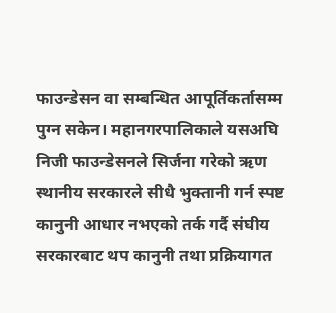फाउन्डेसन वा सम्बन्धित आपूर्तिकर्तासम्म पुग्न सकेन। महानगरपालिकाले यसअघि निजी फाउन्डेसनले सिर्जना गरेको ऋण स्थानीय सरकारले सीधै भुक्तानी गर्न स्पष्ट कानुनी आधार नभएको तर्क गर्दै संघीय सरकारबाट थप कानुनी तथा प्रक्रियागत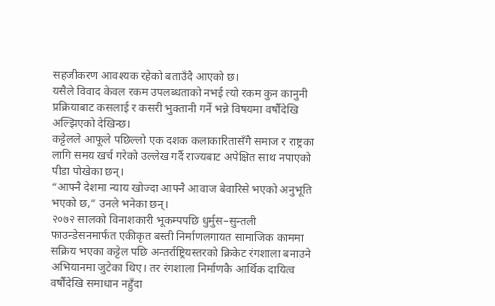सहजीकरण आवश्यक रहेको बताउँदै आएको छ।
यसैले विवाद केवल रकम उपलब्धताको नभई त्यो रकम कुन कानुनी प्रक्रियाबाट कसलाई र कसरी भुक्तानी गर्ने भन्ने विषयमा वर्षौंदेखि अल्झिएको देखिन्छ।
कट्टेलले आफूले पछिल्लो एक दशक कलाकारितासँगै समाज र राष्ट्रका लागि समय खर्च गरेको उल्लेख गर्दै राज्यबाट अपेक्षित साथ नपाएको पीडा पोखेका छन्।
“आफ्नै देशमा न्याय खोज्दा आफ्नै आवाज बेवारिसे भएको अनुभूति भएको छ,” उनले भनेका छन्।
२०७२ सालको विनाशकारी भूकम्पपछि धुर्मुस–सुन्तली फाउन्डेसनमार्फत एकीकृत बस्ती निर्माणलगायत सामाजिक काममा सक्रिय भएका कट्टेल पछि अन्तर्राष्ट्रियस्तरको क्रिकेट रंगशाला बनाउने अभियानमा जुटेका थिए। तर रंगशाला निर्माणकै आर्थिक दायित्व वर्षौंदेखि समाधान नहुँदा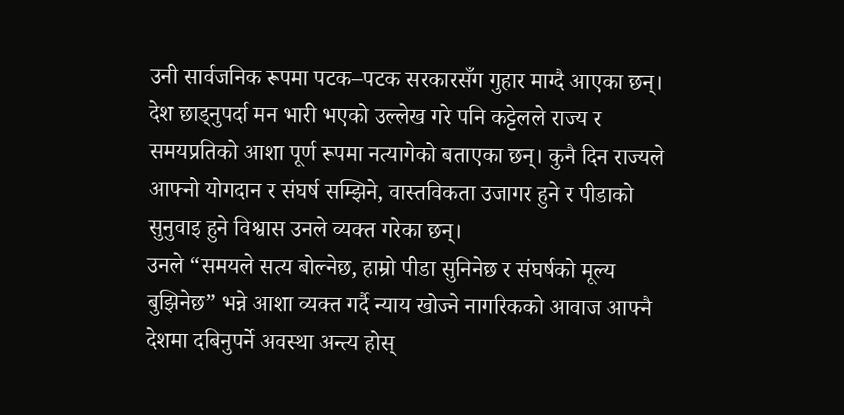उनी सार्वजनिक रूपमा पटक–पटक सरकारसँग गुहार माग्दै आएका छन्।
देश छाड्नुपर्दा मन भारी भएको उल्लेख गरे पनि कट्टेलले राज्य र समयप्रतिको आशा पूर्ण रूपमा नत्यागेको बताएका छन्। कुनै दिन राज्यले आफ्नो योगदान र संघर्ष सम्झिने, वास्तविकता उजागर हुने र पीडाको सुनुवाइ हुने विश्वास उनले व्यक्त गरेका छन्।
उनले “समयले सत्य बोल्नेछ, हाम्रो पीडा सुनिनेछ र संघर्षको मूल्य बुझिनेछ” भन्ने आशा व्यक्त गर्दै न्याय खोज्ने नागरिकको आवाज आफ्नै देशमा दबिनुपर्ने अवस्था अन्त्य होस्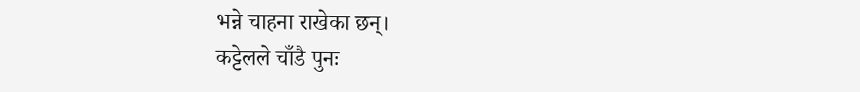भन्ने चाहना राखेका छन्।
कट्टेलले चाँडै पुनः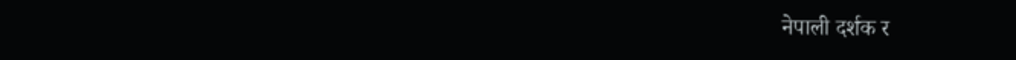नेपाली दर्शक र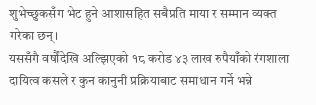शुभेच्छुकसँग भेट हुने आशासहित सबैप्रति माया र सम्मान व्यक्त गरेका छन्।
यससँगै वर्षौंदेखि अल्झिएको १८ करोड ४३ लाख रुपैयाँको रंगशाला दायित्व कसले र कुन कानुनी प्रक्रियाबाट समाधान गर्ने भन्ने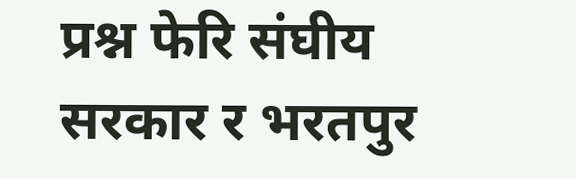प्रश्न फेरि संघीय सरकार र भरतपुर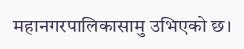महानगरपालिकासामु उभिएको छ।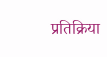प्रतिक्रिया